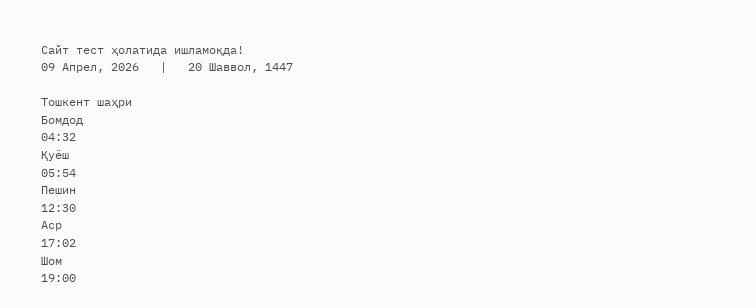Сайт тест ҳолатида ишламоқда!
09 Апрел, 2026   |   20 Шаввол, 1447

Тошкент шаҳри
Бомдод
04:32
Қуёш
05:54
Пешин
12:30
Аср
17:02
Шом
19:00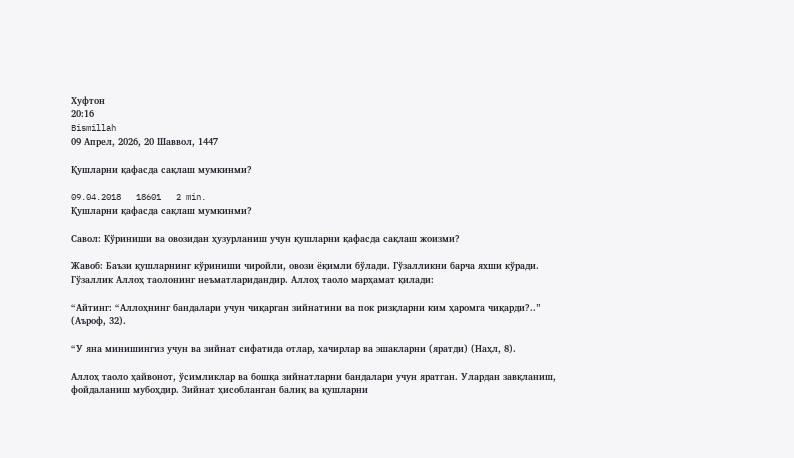Хуфтон
20:16
Bismillah
09 Апрел, 2026, 20 Шаввол, 1447

Қушларни қафасда сақлаш мумкинми?

09.04.2018   18601   2 min.
Қушларни қафасда сақлаш мумкинми?

Савол: Кўриниши ва овозидан ҳузурланиш учун қушларни қафасда сақлаш жоизми?

Жавоб: Баъзи қушларнинг кўриниши чиройли, овози ёқимли бўлади. Гўзалликни барча яхши кўради. Гўзаллик Аллоҳ таолонинг неъматларидандир. Аллоҳ таоло марҳамат қилади:

“Айтинг: “Аллоҳнинг бандалари учун чиқарган зийнатини ва пок ризқларни ким ҳаромга чиқарди?..” (Аъроф, 32).

“У яна минишингиз учун ва зийнат сифатида отлар, хачирлар ва эшакларни (яратди) (Наҳл, 8).

Аллоҳ таоло ҳайвонот, ўсимликлар ва бошқа зийнатларни бандалари учун яратган. Улардан завқланиш, фойдаланиш мубоҳдир. Зийнат ҳисобланган балиқ ва қушларни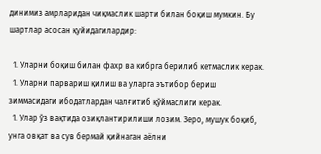динимиз амрларидан чиқмаслик шарти билан боқиш мумкин. Бу шартлар асосан қуйидагилардир:

  1. Уларни боқиш билан фахр ва кибрга берилиб кетмаслик керак.
  1. Уларни парвариш қилиш ва уларга эътибор бериш зиммасидаги ибодатлардан чалғитиб қўймаслиги керак.
  1. Улар ўз вақтида озиқлантирилиши лозим. Зеро, мушук боқиб, унга овқат ва сув бермай қийнаган аёлни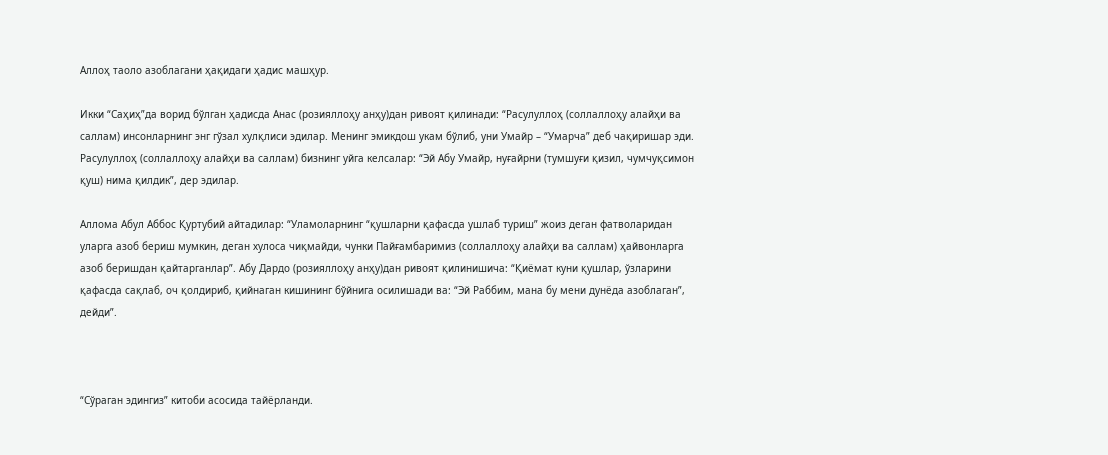Аллоҳ таоло азоблагани ҳақидаги ҳадис машҳур.

Икки “Саҳиҳ”да ворид бўлган ҳадисда Анас (розияллоҳу анҳу)дан ривоят қилинади: “Расулуллоҳ (соллаллоҳу алайҳи ва саллам) инсонларнинг энг гўзал хулқлиси эдилар. Менинг эмикдош укам бўлиб, уни Умайр – “Умарча” деб чақиришар эди. Расулуллоҳ (соллаллоҳу алайҳи ва саллам) бизнинг уйга келсалар: “Эй Абу Умайр, нуғайрни (тумшуғи қизил, чумчуқсимон қуш) нима қилдик”, дер эдилар.

Аллома Абул Аббос Қуртубий айтадилар: “Уламоларнинг “қушларни қафасда ушлаб туриш” жоиз деган фатволаридан уларга азоб бериш мумкин, деган хулоса чиқмайди, чунки Пайғамбаримиз (соллаллоҳу алайҳи ва саллам) ҳайвонларга азоб беришдан қайтарганлар”. Абу Дардо (розияллоҳу анҳу)дан ривоят қилинишича: “Қиёмат куни қушлар, ўзларини қафасда сақлаб, оч қолдириб, қийнаган кишининг бўйнига осилишади ва: “Эй Раббим, мана бу мени дунёда азоблаган”, дейди”.



“Сўраган эдингиз” китоби асосида тайёрланди.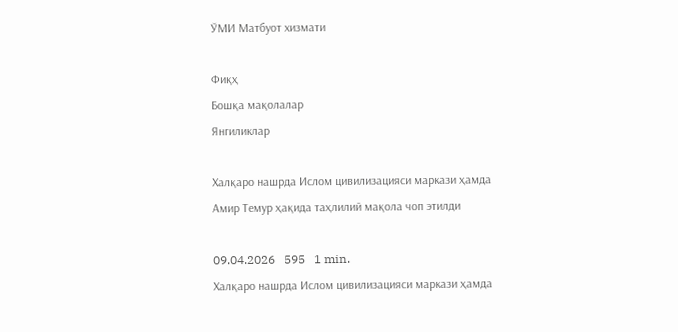ЎМИ Матбуот хизмати

Фиқҳ
Бошқа мақолалар
Янгиликлар

Халқаро нашрда Ислом цивилизацияси маркази ҳамда Амир Темур ҳақида таҳлилий мақола чоп этилди

09.04.2026   595   1 min.
Халқаро нашрда Ислом цивилизацияси маркази ҳамда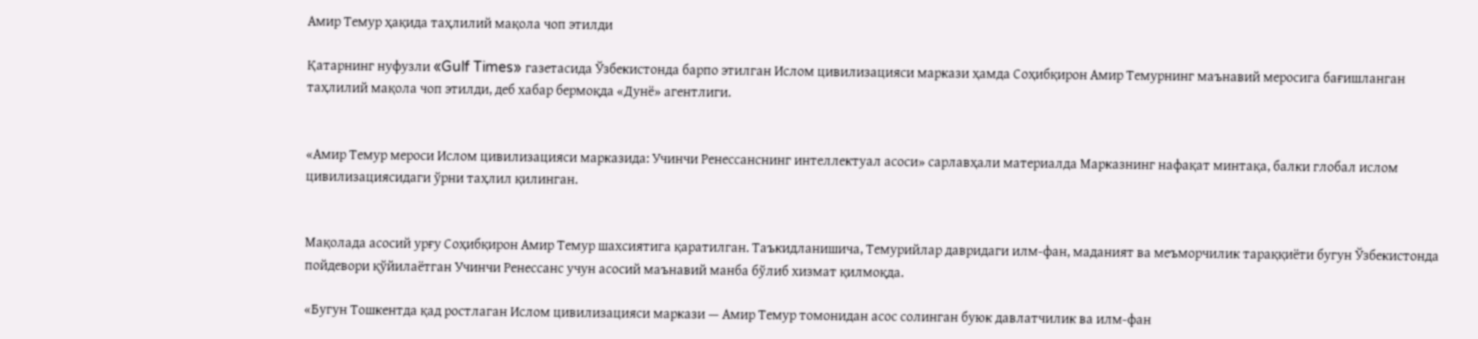Амир Темур ҳақида таҳлилий мақола чоп этилди

Қатарнинг нуфузли «Gulf Times» газетасида Ўзбекистонда барпо этилган Ислом цивилизацияси маркази ҳамда Соҳибқирон Амир Темурнинг маънавий меросига бағишланган таҳлилий мақола чоп этилди, деб хабар бермоқда «Дунё» агентлиги.


«Амир Темур мероси Ислом цивилизацияси марказида: Учинчи Ренессанснинг интеллектуал асоси» сарлавҳали материалда Марказнинг нафақат минтақа, балки глобал ислом цивилизациясидаги ўрни таҳлил қилинган.


Мақолада асосий урғу Соҳибқирон Амир Темур шахсиятига қаратилган. Таъкидланишича, Темурийлар давридаги илм-фан, маданият ва меъморчилик тараққиёти бугун Ўзбекистонда пойдевори қўйилаётган Учинчи Ренессанс учун асосий маънавий манба бўлиб хизмат қилмоқда.

«Бугун Тошкентда қад ростлаган Ислом цивилизацияси маркази — Амир Темур томонидан асос солинган буюк давлатчилик ва илм-фан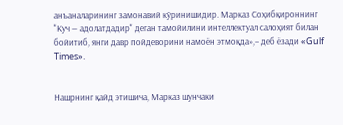анъаналарининг замонавий кўринишидир. Марказ Соҳибқироннинг "Куч — адолатдадир" деган тамойилини интеллектуал салоҳият билан бойитиб, янги давр пойдеворини намоён этмоқда»,– деб ёзади «Gulf Times».


Нашрнинг қайд этишича, Марказ шунчаки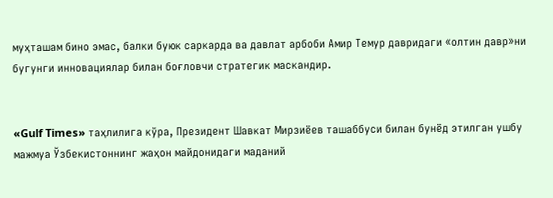муҳташам бино эмас, балки буюк саркарда ва давлат арбоби Амир Темур давридаги «олтин давр»ни бугунги инновациялар билан боғловчи стратегик маскандир.


«Gulf Times» таҳлилига кўра, Президент Шавкат Мирзиёев ташаббуси билан бунёд этилган ушбу мажмуа Ўзбекистоннинг жаҳон майдонидаги маданий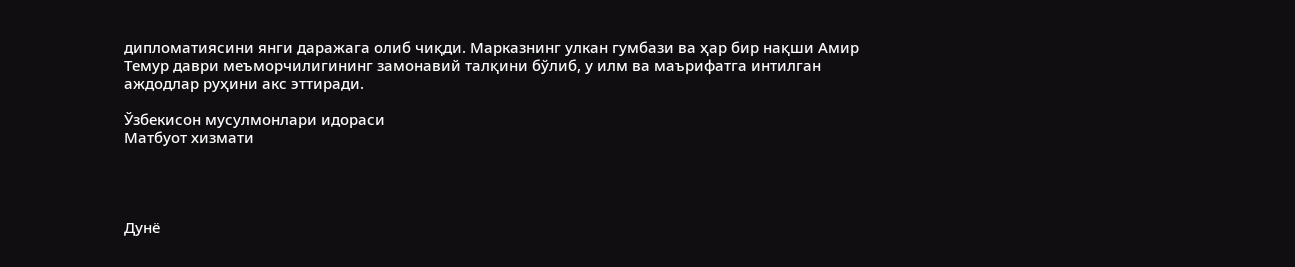дипломатиясини янги даражага олиб чиқди. Марказнинг улкан гумбази ва ҳар бир нақши Амир Темур даври меъморчилигининг замонавий талқини бўлиб, у илм ва маърифатга интилган аждодлар руҳини акс эттиради.

Ўзбекисон мусулмонлари идораси
Матбуот хизмати




Дунё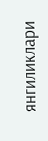янгиликлари